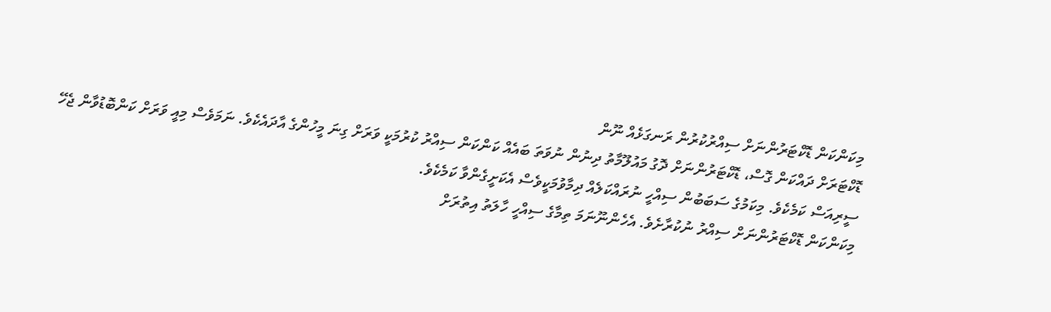މިކަންކަން ޑޮކްޓަރުންނަށް ސިއްރުކުރުން ރަނގަޅެއް ނޫން
ޑޮކްޓަރަށް ދައްކަން ގޮސް، ޑޮކްޓަރުންނަށް ދޮގު މައުލޫމާތު ދިނުން ނުވަތަ ބައެއް ކަންކަން ސިއްރު ކުރުމަކީ ވަރަށް ގިނަ މީހުންގެ އާދައެކެވެ. ނަމަވެސް މިއީ ވަރަށް ކަންބޮޑުވާން ޖެހޭ ސީރިއަސް ކަމެކެވެ. މިކަމުގެ ސަބަބުން ސިއްހީ ނުރައްކަލެއް ދިމާވުމަކީވެސް އެކަށީގެންވާ ކަމެކެވެ.
މިކަންކަން ޑޮކްޓަރުންނަށް ސިއްރު ނުކުރާށެވެ. އެހެންނޫނަމަ ތިމާގެ ސިއްހީ ހާލަތު އިތުރަށް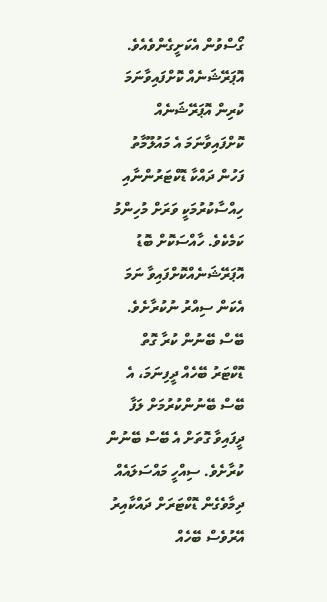ގޯސްވުން އެކަށީގެންވެއެވެ.
އޮޕަރޭޝަނެއް ކޮށްފައިވާނަމަ
ކުރިން އޮޕަރޭޝަނެއް ކޮށްފައިވާނަމަ އެ މައުލޫމާތު ފަހުން ދައްކާ ޑޮކްޓަރުންނާއި ހިއްސާކުރުމަކީ ވަރަށް މުހިންމު ކަމެކެވެ. ހާއްސަކޮށް ބޮޑު އޮޕަރޭޝަނެއްކޮށްފައިވާ ނަމަ އެކަން ސިއްރު ނުކުރާށެވެ.
ބޭސް ބޭނުން ކުރާ ގޮތް
ޑޮކްޓަރު ބޭހެއް ދީފިނަމަ، އެ ބޭސް ބޭނުންކުރުމަށް ލަފާ ދީފައިވާ ގޮތަށް އެ ބޭސް ބޭނުން ކުރާށެވެ. ސިއްހީ މައްސަލައެއް ދިމާވެގެން ޑޮކްޓަރަށް ދައްކާއިރު އޭރުވެސް ބޭހެއް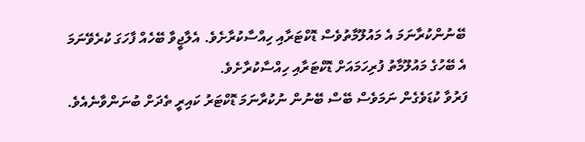ބޭނުންކުރާނަމަ އެ މައުލޫމާތުވެސް ޑޮކްޓަރާއި ހިއްސާކުރާށެވެ. އެލާޖީވާ ބޭހެއް ފާހަގަ ކުރެވޭނަމަ އެ ބޭހުގެ މައުލޫމާތު ފުރިހަމައަށް ޑޮކްޓަރާއި ހިއްސާކުރާށެވެ.
ފަރުވާ ކުޑަވެގެން ނަމަވެސް ބޭސް ބޭނުން ނުކުރާނަމަ ޑޮކްޓަރު ކައިރީ ތެދަށް ބުނަންވާނެއެވެ.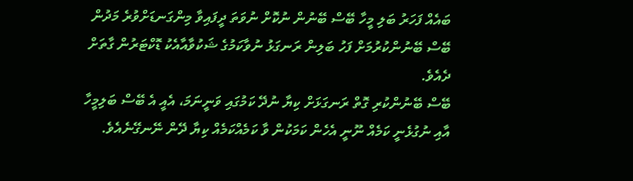ބައެއް ފަހަރު ބަލި މީހާ ބޭސް ބޭނުން ނުކޮށް ނުވަތަ ދީފައިވާ މިންގަނޑަށްވުރެ މަދުން ބޭސް ބޭނުންކުރުމަށް ފަހު ބަލިން ރަނގަޅު ނުވާކަމުގެ ޝަކުވާއާއެކު ޑޮކްޓަރުން ގާތަށް ދެއެވެ.
ބޭސް ބޭނުންކުރި ގޮތް ރަނގަޅަށް ކިޔާ ނުދޭ ކަމުގައި ވަނީނަމަ، އެއީ އެ ބޭސް ބަލިމީހާ އާއި ނުގުޅެނީ ކަމެއް ނޫނީ އެހެން ކަމަކުން ވާ ކަމެއްކަމެއް ކިޔާ ދޭން ނޭނގޭނެއެވެ.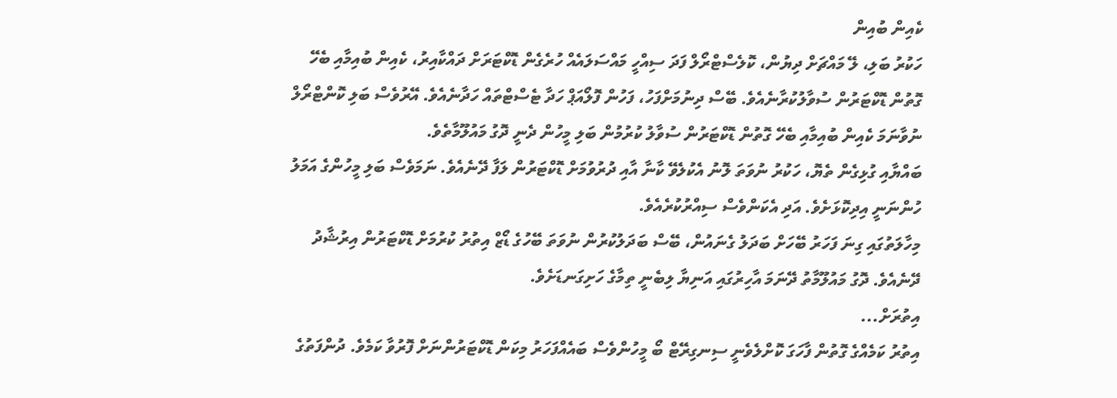ކެއިން ބުއިން
ހަކުރު ބަލި، ލޭ މައްޗަށް ދިޔުން، ކޮލެސްޓްރޯލް ފަދަ ސިއްހީ މައްސަލައެއް ހުރެގެން ޑޮކްޓަރަށް ދައްކާއިރު، ކެއިން ބުއިމާއި ބެހޭ ގޮތުން ޑޮކްޓަރުން ސުވާލުކުރާނެއެވެ. ބޭސް ދިނުމަށްފަހު، ފަހުން ފޮލޯއަޕް ހަދާ ޓެސްޓްތައް ހަދާނެއެވެ. އޭރުވެސް ބަލި ކޮންޓްރޯލް ނުވާނަމަ ކެއިން ބުއިމާއި ބެހޭ ގޮތުން ޑޮކްޓަރުން ސުވާލު ކުރުމުން ބަލި މީހުން ދެނީ ދޮގު މައުލޫމާތެވެ.
ބައްޔާއި ގުޅިގެން ތެޔޮ، ހަކުރު ނުވަތަ ލޮނު އެކުލެވޭ ކާނާ އާއި ދުރުވުމަށް ޑޮކްޓަރުން ލަފާ ދޭނެއެވެ. ނަމަވެސް ބަލި މީހުންގެ އަމަލު ހުންނަނީ އިދިކޮޅަށެވެ. އަދި އެކަންވެސް ސިއްރުކުރެއެވެ.
މިހާލަތުގައި ގިނަ ފަހަރު ބޭހަށް ބަދަލު ގެނައުން، ބޭސް ބަދަލުކުރުން ނުވަތަ ބޭހުގެ ޑޯޒް އިތުރު ކުރުމަށް ޑޮކްޓަރުން އިރުޝާދު ދޭނެއެވެ. ދޮގު މައުލޫމާތު ދޭނަމަ އާހިރުގައި އަނިޔާ ލިބެނީ ތިމާގެ ހަށިގަނޑަށެވެ.
އިތުރަށް...
އިތުރު ކަމެއްގެ ގޮތުން ފާހަގަ ކޮށްލެވެނީ ސިނގިރޭޓް ބޯ މީހުންވެސް ބައެއްފަހަރު މިކަން ޑޮކްޓަރުންނަށް ފޮރުވާ ކަމެވެ. ދުންފަތުގެ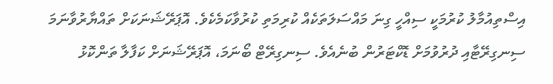އިސްތިއުމާލު ކުރުމަކީ ސިއްހީ ގިނަ މައްސަލަތަކެއް ކުރިމަތި ކުރުވާކަމެކެވެ. އޮޕަރޭޝަނަކަށް ތައްޔާރުވާނަމަ ސިނގިރޭޓާއި ދުރުވުމަށް ޑޮކްޓަރުން ބުނެއެވެ. ސިނގިރޭޓް ބޯނަމަ، އޮޕަރޭޝަނަށް ކަފާލާ ތަންކޮޅު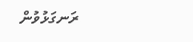ރަނގަޅުވުން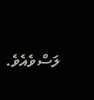ލަސްވެއެވެ.